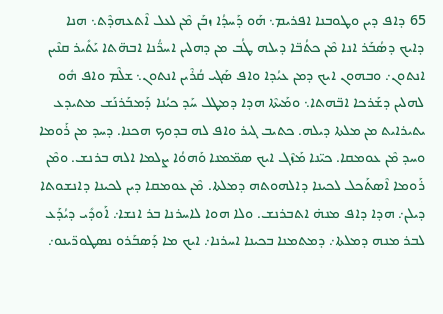65 ܕܐܦ ܕܝܢ ܘܛܘܒܢܐ ܐܦܪܝܡ܆ ܗܰܘ ܕܰܚܕܳܐ ܙܒܰܢ ܡܶܢ ܠܥܠ ܐܶܬܥܗܕܶܬ܆ ܗܢܐ ܕܐܝܟ ܕܣܳܒܰܪ ܐܢܐ ܡܶܢ ܟܬܳܒ̈ܐ ܕܝܠܗ ܛܳܒ ܡܢ ܕܗܠܝܢ ܐܚܖ̈ܳܢܐ ܐܒܗ̈ܬܐ ܝܰܬܺܝܪ ܩܢܶܝܢ ܐܢܬܘܢ܇ ܘܒܗܘܢ ܐܝܟ ܕܡܢ ܥܝܳܕܐ ܘܐܦ ܣܰܓܝ ܩܳܪܶܝܢ ܐܢܬܘܢ܆ ܫܠܶܡ ܘܐܦ ܗܽܘ ܠܗܠܝܢ ܕܫܰܪܟܐ ܐܒ̈ܗܬܐ܆ ܘܡܰܝܬܶܐ ܗܕܐ ܕܡܛܠ ܚܰܕ ܟܝܳܢܐ ܕܰܡܒܰܪܢܰܫ ܡܬܝܕܥ ܝܬܝܪܐܝܬ ܡܢ ܡܠܬܐ ܕܝܠܗ. ܟܬܝܒ ܓܝܪ ܘܐܦ ܠܗ ܒܕܘܟ ܗܟܢܐ. ܕܚܕ ܡܢ ܪܰܘܡܐ ܘܚܕ ܡܶܢ ܥܘܡܩܐ. ܟܝ̈ܢܐ ܡܰܙܶܓ ܐܝܟ ܣܡ̈ܡܢܐ ܘܰܗܘܳܐ ܨܠܡܐ ܐܠܗ ܒܪܢܫ. ܘܡܶܢ ܪܰܘܡܐ ܐܶܣܬܰܟܠ ܠܟܝܢܐ ܕܐܠܗܘܬܗ ܕܡܠܬܐ. ܡܶܢ ܥܘܡܩܐ ܕܝܢ ܠܟܝܢܐ ܕܐܢܫܘܬܐ ܕܝܠܢ܇ ܗܕܐ ܕܐܦ ܡܢܗ̇ ܐܬܒܪܢܫ. ܘܠܐ ܗܘܐ ܠܐܚܪܢܐ ܒܪ ܐܢܫܐ܇ ܐܰܘܕܺܝ ܕܝܳܕܰܥ ܠܒܪ ܡܢܗ ܕܡܠܬܐ܇ ܕܡܬܡܢܐ ܒܟܝܢܐ ܐܚܪܢܐ܇ ܐܝܟ ܡܐ ܕܰܣܒܰܪܘ ܢܣܛܘܖ̈ܝܢܘ܇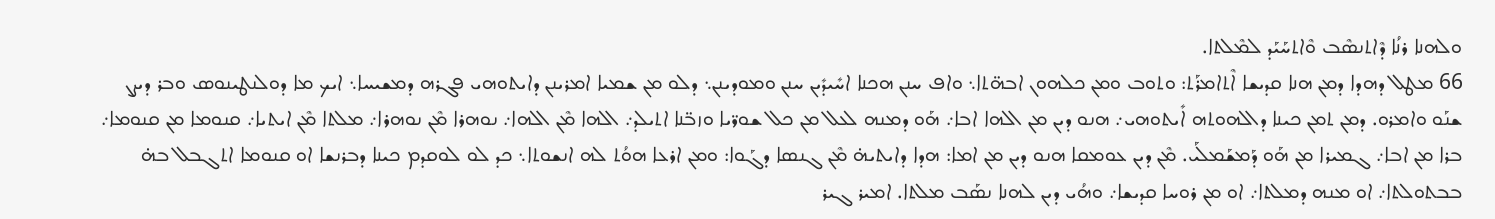ܘܠܗܢܐ ܪܢܳܐ ܕܶܐܬܢܣܶܒ ܘܶܐܬܚܰܝܰܕ ܠܡܶܠܬܐ.
66 ܡܛܠ ܕܗܕܐ ܕܡܢ ܗܢܐ ܩܕܝܫܐ ܐܶܬܐܡܪܰܬ: ܘܬܘܒ ܘܡܢ ܟܠܗܘܢ ܐܒܗ̈ܬܐ܆ ܘܐܦ ܚܢܢ ܗܟܢܐ ܐܚܺܝܕܺܝܢ ܚܢܢ ܘܡܘܕܝܢܢ܆ ܕܠܘ ܡܢ ܫܡܝܐ ܐܡܪܝܢܢ ܕܐܝܬܘܗܝ ܦܓܪܗ ܕܡܫܝܚܐ܆ ܐܝܟ ܡܐ ܕܘܠܢܛܝܢܘܣ ܘܒܪ ܕܝܨܢ ܫܢܰܘ ܘܐܡܪܘ. ܕܡܢ ܬܡܢ ܟܝܢܐ ܕܐܠܗܘܬܗ ܐܺܝܬܘܗܝ܇ ܗܢܘ ܕܝܢ ܡܢ ܐܠܗܐ ܐܒܐ܇ ܗܰܘ ܕܡܢܗ ܠܥܠ ܡܢ ܟܠ ܫܘܖ̈ܝܐ ܘܙܒ̈ܢܐ ܐܬܝܠܕ܇ ܐܠܗܐ ܡܶܢ ܐܠܗܐ܇ ܢܘܗܪܐ ܡܶܢ ܢܘܗܪܐ܇ ܡܠܬܐ ܡܶܢ ܐܝܬܝܐ܇ ܩܢܘܡܐ ܡܢ ܩܢܘܡܐ܇ ܒܪܐ ܡܢ ܐܒܐ܇ ܓܡܝܪܐ ܡܢ ܗܰܘ ܕܰܡܫܰܡܠܰܝ. ܡܶܢ ܕܝܢ ܥܘܡܩܐ ܗܢܘ ܕܝܢ ܡܢ ܐܡܐ: ܗܕܐ ܕܐܝܬܝܗ̇ ܡܶܢ ܓܢܣܐ ܕܓܰܘܐ: ܘܡܢ ܐܪܥܐ ܗܘܳܬ ܠܗ ܐܢܫܘܬܐ܆ ܟܕ ܠܘ ܠܘܩܕܡ ܟܝܢܐ ܕܒܪܢܫܐ ܐܘ ܩܢܘܡܐ ܐܬܓܒܠ ܒܗ̇ ܒܒܬܘܠܬܐ܇ ܐܘ ܡܢܗ ܕܡܠܬܐ܇ ܐܘ ܡܢ ܪܘܚܐ ܩܕܝܫܐ܇ ܘܗܳܝ ܕܝܢ ܠܗܢܐ ܢܣܰܒ ܡܠܬܐ. ܐܡܝܪ ܓܝܪ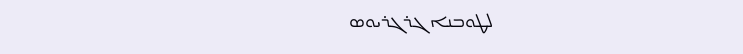ܠܛܘܒܢܐ ܓܪܓܪܝܘܣ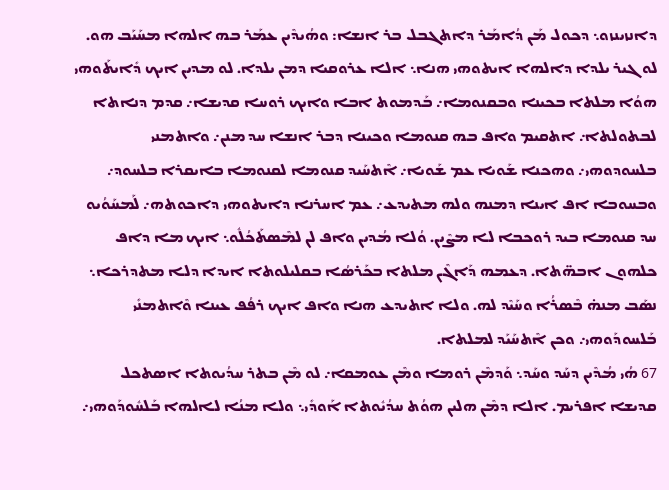ܕܐܢܙܝܢܙܘ܆ ܕܟܘܠ ܡܰܢ ܕܳܐܡܰܪ ܕܐܬܓܒܠ ܒܪ ܐܢܫܐ: ܘܗܳܝܕܶܝܢ ܥܡܰܪ ܒܗ ܐܠܗܐ ܡܚܰܝܰܒ ܗܘ. ܠܘ ܓܝܪ ܝܠܕܐ ܕܐܠܗܐ ܐܝܬܘܗܝ ܗܢܐ܆ ܐܠܐ ܥܪܘܩܝܐ ܕܡܢ ܝܠܕܐ. ܠܘ ܡܕܝܢ ܐܝܟ ܕܺܐܝܬܰܘܗܝ ܗܘܳܐ ܡܠܬܐ ܒܟܝܢܐ ܘܒܩܢܘܡܐ܇ ܒܰܕܡܘܬ ܐܒܐ ܘܐܝܟ ܪܘܚܐ ܩܕܝܫܐ܇ ܩܕܡ ܕܢܐܬܐ ܠܒܬܘܠܬܐ܇ ܐܬܩܝܡ ܘܐܦ ܒܗ ܩܢܘܡܐ ܘܟܝܢܐ ܕܒܪ ܐܢܫܐ ܚܕ ܡܢܢ܇ ܘܐܬܡܢܝ ܒܠܚܘܕܘܗܝ܇ ܘܗܟܢܐ ܫܰܘܝܐ ܥܡ ܫܰܘܝܐ܇ ܐܶܬܚܰܝܕ ܩܢܘܡܐ ܠܩܢܘܡܐ ܒܐܝܩܪܐ ܒܠܚܘܕ܇ ܘܒܚܘܒܐ ܐܦ ܐܝܢܐ ܕܡܢܗ ܘܠܗ ܡܬܝܕܥ܇ ܥܡ ܐܚܪܢܐ ܕܐܝܬܘܗܝ ܕܐܟܘܬܗ܇ ܠܰܡܚܰܘܳܝܘ ܚܕ ܩܢܘܡܐ ܒܝܕ ܪܘܟܒܐ ܠܐ ܡܨܶܝܢ. ܘܳܠܐ ܡܳܕܝܢ ܘܐܦ ܠܢ ܠܡܶܣܬܰܟܳܠܽܘ܆ ܐܝܟ ܡܐ ܕܐܦ ܟܠܗܘܢ ܐܒܗ̈ܬܐ. ܕܥܡܗ ܕܰܐܓܶܢ ܡܠܬܐ ܒܟܰܪܣܳܐ ܒܩܠܝܠܘܬܐ ܐܝܕܐ ܕܠܐ ܡܬܕܪܟܐ܆ ܢܣܰܒ ܡܢܗ̇ ܒܶܣܪܳܐ ܘܚܰܝܶܕ ܠܗ. ܘܠܐ ܐܬܝܕܥ ܗܢܐ ܘܐܦ ܐܝܟ ܪܦܳܦ ܥܝܢܐ ܘܶܐܬܡܢܺܝ ܒܰܠܚܘܕܰܘܗܝ܇ ܘܟܢ ܐܶܬܚܰܝܰܕ ܠܡܠܬܐ.
67 ܗܳܝ ܡܳܕܶܝܢ ܕܚܰܕ ܘܚܰܕ܆ ܘܰܕܡܶܢ ܪܘܡܐ ܘܡܶܢ ܥܘܡܩܐ܇ ܠܘ ܡܶܢ ܒܬܪ ܚܕܳܝܘܬܐ ܐܣܬܟܠ ܩܕܝܫܐ ܐܦܪܝܡ. ܐܠܐ ܕܡܶܢ ܗܠܝܢ ܗܘܳܬ ܚܕܳܝܽܘܬܐ ܐܰܘܕܺܝ܆ ܘܠܐ ܡܢܳܐ ܠܐܠܗܐ ܒܰܠܚܽܘܕܰܘܗܝ܇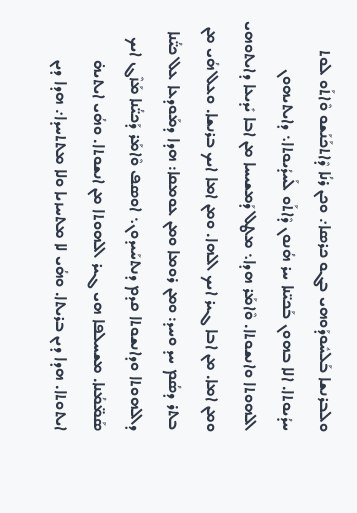ܘܠܒܪܢܫܐ ܒܰܠܚܽܘܕܰܘܗܝ ܒܓܘ ܟܪܣܐ܇ ܘܟܢ ܪܢܳܐ ܕܶܐܬܟܰܢܰܫܘ ܘܶܐܬܰܘ ܠܘܬ ܚܕܳܝܘܬܐ. ܐܠܐ ܒܗܘܢ ܒܰܟܝ̈ܢܐ ܚܪ ܗܳܢܘܢ ܕܶܐܬܰܘ ܠܰܚܕܳܝܘܬܐ܆ ܕܐܝܬܝܗܘܢ ܐܠܗܘܬܐ ܘܐܢܫܘܬܐ. ܘܶܐܡܰܪ ܗܕܐ܆ ܡܛܠ ܕܰܡܫܝܚܐ ܡܢ ܐܒܐ ܝܺܕܝܥܐ ܕܐܝܬܘܗܝ ܘܡܢ ܐܡܐ. ܡܢ ܐܒܐ ܓܝܪ ܐܝܟ ܐܠܗܐ. ܘܡܢ ܐܡܐ ܐܝܟ ܒܪܢܫܐ. ܘܥܠ ܗܳܝ ܡܢ ܒܬܪ ܕܣܳܡ ܚܕ ܘܚܕ: ܘܡܢ ܪܘܡܐ ܘܡܢ ܥܘܡܩܐ: ܗܕܐ ܕܡܰܘܕܥܐ ܥܠ ܟܝ̈ܳܢܐ ܕܐܠܗܘܬܐ ܘܕܐܢܫܘܬܐ ܩܕܡ ܕܢܬܚܰܝܕܘܢ܆ ܐܘܣܦ ܘܶܐܡܰܪ ܕܰܟܝ̈ܳܢܐ ܡܰܙܶܓ ܐܝܟ ܣܰܡ̈ܡܳܢܐ. ܡܫܚܠܦܐ ܗܝ ܓܝܪ ܐܠܗܘܬܐ ܡܢ ܐܢܫܘܬܐ. ܘܗܳܝ ܐܝܬܝܗ̇ ܐܝܬܘܬܐ. ܗܕܐ ܕܝܢ ܒܪܝܬܐ. ܘܗܳܝ ܠܐ ܡܬܚܙܝܐ ܘܠܐ ܡܬܬܚܕܐ܇ ܗܕܐ ܕܝܢ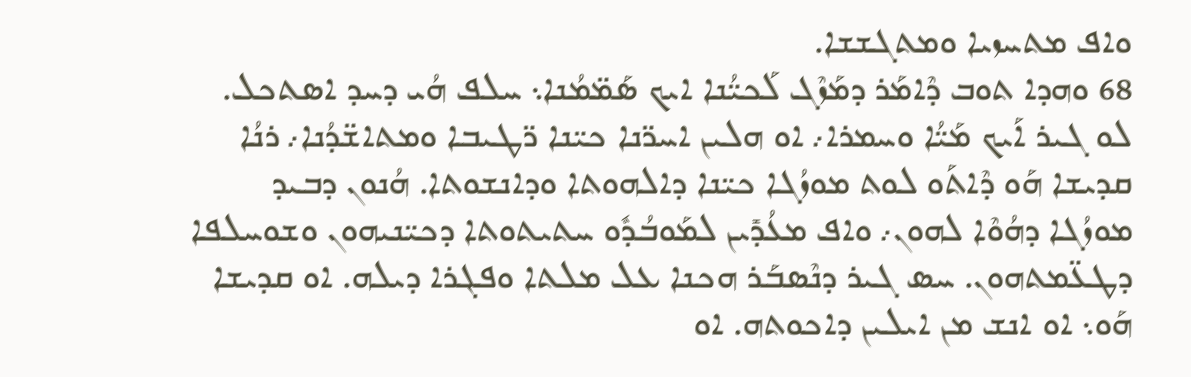ܘܐܦ ܡܬܚܙܝܐ ܘܡܬܓܫܫܐ.
68 ܘܗܕܐ ܬܘܒ ܕܶܐܡܰܪ ܕܡܰܙܶܓ ܠܰܟܝ̈ܳܢܐ ܐܝܟ ܣܰܡ̈ܡܳܢܐ܆ ܚܠܦ ܗܳܝ ܕܚܕ ܐܣܬܟܠ. ܠܘ ܓܝܪ ܐܰܝܟ ܡܰܝ̈ܳܐ ܘܚܡܪܐ܇ ܐܘ ܗܠܝܢ ܐܚܖ̈ܢܐ ܟܝ̈ܢܐ ܖ̈ܛܝܒܐ ܘܡܬܐܫ̈ܕܳܢܐ܇ ܪܢܳܐ ܩܕܝܫܐ ܗܰܘ ܕܶܐܬܰܘ ܠܘܬ ܡܘܙܳܓܐ ܟܝ̈ܢܐ ܕܐܠܗܘܬܐ ܘܕܐܢܫܘܬܐ. ܗܳܢܘܢ ܕܒܝܕ ܡܘܙܳܓܐ ܕܗܳܘܶܐ ܠܗܘܢ܇ ܘܐܦ ܡܥܳܕܺܝܢ ܠܡܰܘܒܳܕܽܘ ܚܬܝܬܘܬܐ ܕܟܝ̈ܢܝܗܘܢ ܘܫܘܚܠܦܐ ܕܛܥ̈ܡܬܗܘܢ. ܚܣ ܓܝܪ ܕܢܶܣܒܰܪ ܗܟܢܐ ܥܠ ܡܠܬܐ ܘܦܓܪܐ ܕܝܠܗ. ܐܘ ܩܕܝܫܐ ܗܰܘ܆ ܐܘ ܐܢܫ ܡܢ ܐܝܠܝܢ ܕܐܟܘܬܗ. ܐܘ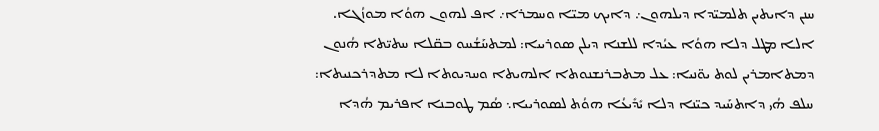ܚܢܢ ܕܐܝܬܝܢ ܬܠܡܝ̈ܕܐ ܕܝܠܗܘܢ܇ ܕܐܝܟ ܡܝ̈ܐ ܘܚܡܪܐ܇ ܐܦ ܠܗܘܢ ܗܘܳܐ ܡܘܙܳܓܐ. ܐܠܐ ܡܛܠ ܕܠܐ ܗܘܳܐ ܥܝܳܕܐ ܠܠܫܢܐ ܕܝܠܢ ܣܘܪܝܝܐ: ܠܡܬܚܰܫܳܚܘ ܒܩ̈ܠܐ ܚܬܝ̈ܬܐ ܗܳܢܘܢ ܕܡܬܐܡܪܝܢ ܠܘܬ ܝܘ̈ܢܝܐ: ܥܠ ܡܬܒܪܢܫܢܘܬܐ ܐܠܗܝܬܐ ܘܚܕܝܘܬܐ ܠܐ ܡܬܕܪܟܢܝܬܐ: ܚܠܦ ܗܳܝ ܕܐܬܚܰܝܕ ܟܝ̈ܢܐ ܕܠܐ ܝܺܕܺܝܥܳܐ ܗܘܳܬ ܠܣܘܪܝܝܐ܆ ܣܳܡ ܛܘܒܢܐ ܐܦܪܝܡ ܗܳܕܐ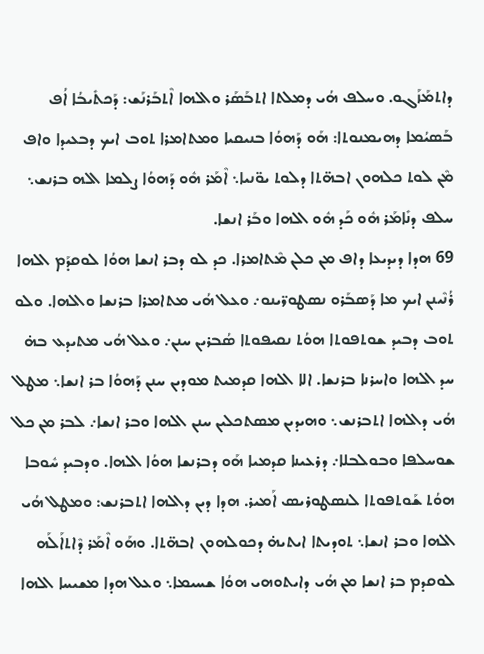ܕܐܬܡܰܙܰܓܘ. ܘܚܠܦ ܗܳܝ ܕܡܠܬܐ ܐܬܒܰܣܰܪ ܘܐܠܗܐ ܐܶܬܒܰܪܢܰܫ: ܕܰܟܬܺܝܒܳܐ ܐܳܦ ܒܰܣܝܳܡܐ ܕܗܝܡܢܘܬܐ: ܗܰܘ ܕܰܗܘܳܐ ܒܢܝܩܝܐ ܘܡܬܐܡܪܐ ܬܘܒ ܐܝܟ ܕܒܥܝܕܐ ܘܐܦ ܡܶܢ ܠܘܬ ܟܠܗܘܢ ܐܒܗ̈ܬܐ ܕܠܘܬ ܝܘ̈ܢܝܐ܆ ܐܶܡܰܪ ܗܽܘ ܕܰܗܘܳܐ ܨܠܡܐ ܐܠܗ ܒܪܢܫ܆ ܚܠܦ ܕܢܺܐܡܰܪ ܗܽܘ ܟܰܕ ܗܽܘ ܐܠܗܐ ܘܒܰܪ ܐܢܫܐ.
69 ܗܕܐ ܕܝܕܝܥܐ ܕܐܦ ܡܢ ܟܠܢ ܡܶܬܐܡܪܐ. ܟܕ ܠܘ ܕܒܪ ܐܢܫܐ ܗܘܳܐ ܠܘܩܕܰܡ ܐܠܗܐ ܪܳܢܶܝܢܢ ܐܝܟ ܡܐ ܕܰܣܒܰܪܘ ܢܣܛܘܖ̈ܝܢܘ܇ ܘܥܠ ܗܳܝ ܡܬܐܡܪܐ ܒܪܢܫܐ ܘܐܠܗܐ. ܘܠܘ ܬܘܒ ܕܒܝܕ ܫܘܬܦܘܬܐ ܗܘܳܬ ܢܩܝܦܘܬܐ ܣܳܒܪܝܢ ܚܢܢ܇ ܘܥܠ ܗܳܝ ܡܬܝܕܥ ܒܗ̇ ܚܕ ܐܠܗܐ ܘܐܚܪܢܐ ܒܪܢܫܐ. ܐܠܐ ܐܠܗܐ ܩܕܡܝܬ ܡܘܕܝܢ ܚܢܢ ܕܰܗܘܳܐ ܒܪ ܐܢܫܐ܆ ܡܛܠ ܗܳܝ ܕܐܠܗܐ ܐܬܒܪܢܫ܆ ܘܗܝܕܝܢ ܡܣܬܟܠܝܢ ܚܢܢ ܐܠܗܐ ܘܒܪ ܐܢܫܐ܇ ܠܒܪ ܡܢ ܟܠ ܫܘܚܠܦܐ ܘܒܘܠܒܠܐ܇ ܕܪܥܝܢܐ ܩܕܡܝܐ ܗܰܘ ܕܒܪܢܫܐ ܗܘܳܐ ܐܠܗܐ. ܘܕܒܝܕ ܚܽܘܒܐ ܗܘܳܬ ܫܰܘܬܦܘܬܐ ܠܢܣܛܘܪܝܣ ܐܰܡܝܪ. ܗܕܐ ܕܝܢ ܕܐܠܗܐ ܐܬܒܪܢܫ: ܘܡܛܠ ܗܳܝ ܐܠܗܐ ܘܒܪ ܐܢܫܐ܆ ܬܘܕܝܬܐ ܐܝܬܝܗ̇ ܕܟܘܠܗܘܢ ܐܒܗ̈ܬܐ. ܘܗܰܘ ܐܶܡܰܪ ܕܶܐܬܐܰܠܰܗ ܠܘܩܕܡ ܒܪ ܐܢܫܐ ܡܢ ܗܳܝ ܕܐܝܬܘܗܝ ܗܘܳܐ ܫܚܝܡܐ܆ ܘܥܠ ܗܕܐ ܡܫܝܚܐ ܐܠܗܐ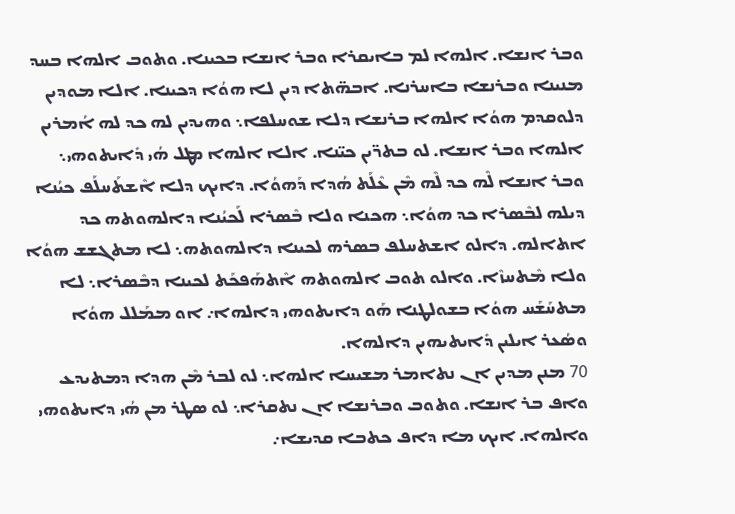ܘܒܪ ܐܢܫܐ. ܐܠܗܐ ܠܡ ܒܐܝܩܪܐ ܘܒܪ ܐܢܫܐ ܒܟܝܢܐ. ܘܬܘܒ ܐܠܗܐ ܒܚܕ ܡܢܝܢܐ ܘܒܪܢܫܐ ܒܐܚܪܢܐ. ܐܒܗ̈ܬܐ ܕܝܢ ܠܐ ܗܘܳܐ ܕܟܝܢܐ. ܐܠܐ ܡܘܕܝܢ ܕܠܘܩܕܡ ܗܘܳܐ ܐܠܗܐ ܒܪܢܫܐ ܕܠܐ ܫܘܚܠܦܐ܆ ܘܗܝܕܝܢ ܠܗ ܟܕ ܠܗ ܐܳܡܪܝܢ ܐܠܗܐ ܘܒܪ ܐܢܫܐ. ܠܘ ܒܬܖ̈ܝܢ ܟܝ̈ܢܐ. ܐܠܐ ܐܠܗܐ ܡܛܠ ܗܳܝ ܕܺܐܝܬܘܗܝ܆ ܘܒܪ ܐܢܫܐ ܠܶܗ ܟܕ ܠܶܗ ܡܶܢ ܥܶܠܰܬ ܗܳܕܐ ܕܰܗܘܳܐ. ܕܐܝܟ ܕܠܐ ܐܶܫܬܰܚܠܰܦ ܟܝܳܢܐ ܕܝܠܗ ܠܒܶܣܪܐ ܟܕ ܗܘܳܐ܆ ܗܟܢܐ ܘܠܐ ܒܶܣܪܐ ܠܰܟܝܳܢܐ ܕܐܠܗܘܬܗ ܟܕ ܐܬܐܠܗ. ܕܐܠܘ ܐܫܬܚܠܦ ܒܣܪܗ ܠܟܝܢܐ ܕܐܠܗܘܬܗ܆ ܠܐ ܡܬܓܫܫ ܗܘܳܐ ܘܠܐ ܡܶܬܚܙܶܐ. ܘܐܠܘ ܬܘܒ ܐܠܗܘܬܗ ܐܶܬܗܰܦܟܰܬ ܠܟܝܢܐ ܕܒܶܣܪܐ܆ ܠܐ ܡܬܚܰܫܰܚ ܗܘܳܐ ܒܫܘܠܛܢܐ ܗܰܘ ܕܐܝܬܘܗܝ ܕܐܠܗܐ܇ ܐܘ ܡܡܰܠܠ ܗܘܳܐ ܘܣܳܥܪ ܐܝܠܝܢ ܕܺܐܝܬܝܗܝܢ ܕܐܠܗܐ.
70 ܡܢܢ ܡܕܝܢ ܐܢ ܢܬܐܡܪ ܡܫܝܚܐ ܐܠܗܐ܆ ܠܘ ܠܒܪ ܡܶܢ ܗܕܐ ܕܡܬܝܕܥ ܘܐܦ ܒܪ ܐܢܫܐ. ܘܬܘܒ ܘܒܪܢܫܐ ܐܢ ܢܬܩܪܐ܆ ܠܘ ܣܛܪ ܡܢ ܗܳܝ ܕܐܝܬܘܗܝ ܘܐܠܗܐ. ܐܝܟ ܡܐ ܕܐܦ ܟܬܒܐ ܩܕܝܫܐ܇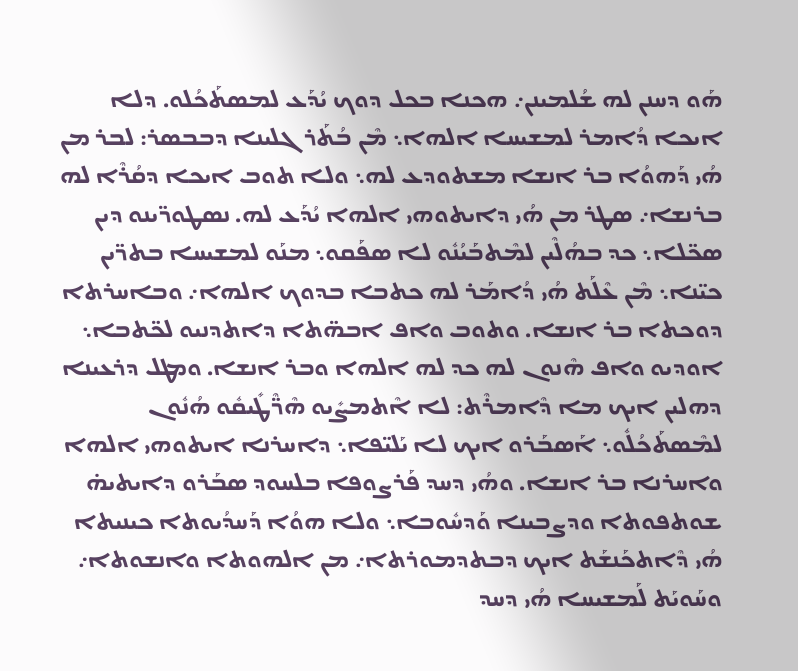ܗܰܘ ܕܚܢܢ ܠܗ ܫܳܠܡܝܢܢ܇ ܗܟܢܐ ܒܟܠ ܕܘܟ ܝܳܕܰܥ ܠܡܣܬܰܟܳܠܘ. ܕܠܐ ܐܝܟܐ ܕܳܐܡܪ ܠܡܫܝܚܐ ܐܠܗܐ܆ ܡܶܢ ܒܳܬܰܪ ܓܠܝܢܐ ܕܒܒܣܪ: ܠܒܪ ܡܢ ܗܳܝ ܕܰܗܘܳܐ ܒܪ ܐܢܫܐ ܡܫܬܘܕܥ ܠܗ܆ ܘܠܐ ܬܘܒ ܐܝܟܐ ܕܩܳܪܶܐ ܠܗ ܒܪܢܫܐ܇ ܣܛܪ ܡܢ ܗܳܝ ܕܐܝܬܘܗܝ ܐܠܗܐ ܝܳܕܰܥ ܠܗ. ܢܣܛܘܖ̈ܝܢܘ ܕܝܢ ܣܟ̈ܠܐ܆ ܟܕ ܒܗܳܠܶܝܢ ܠܡܶܬܒܰܝܳܢܽܘ ܠܐ ܣܦܰܩܘ܆ ܡܢܰܘ ܠܡܫܝܚܐ ܒܬܖ̈ܝܢ ܟܝ̈ܢܐ܆ ܡܶܢ ܥܶܠܰܬ ܗܳܝ ܕܳܐܡܰܪ ܠܗ ܟܬܒܐ ܒܕܘܟ ܐܠܗܐ܇ ܘܒܐܚܪܬܐ ܕܘܟܬܐ ܒܪ ܐܢܫܐ. ܘܬܘܒ ܘܐܦ ܐܒܗ̈ܬܐ ܕܐܬܕܢܝܘ ܠܟ̈ܬܒܐ܆ ܐܘܕܝܘ ܘܐܦ ܗܶܢܘܢ ܠܗ ܟܕ ܠܗ ܐܠܗܐ ܘܒܪ ܐܢܫܐ. ܘܡܛܠ ܕܪܥܝܢܐ ܕܗܠܝܢ ܐܝܟ ܡܐ ܕܶܐܡܪܶܬ: ܠܐ ܐܶܬܡܨܺܝܘ ܗܶܖ̈ܶܛܺܝܩܽܘ ܗܳܢܽܘܢ ܠܡܶܣܬܰܟܳܠܽܘ܆ ܐܰܣܒܰܪܘ ܐܝܟ ܠܐ ܝܰܠܝ̈ܦܐ܆ ܕܐܚܪܢܐ ܐܝܬܘܗܝ ܐܠܗܐ ܘܐܚܪܢܐ ܒܪ ܐܢܫܐ. ܘܗܳܝ ܕܚܕ ܦܰܪܨܘܦܐ ܒܠܚܘܕ ܣܒܰܪܘ ܕܐܝܬܝܗ̇ ܫܘܬܦܘܬܐ ܘܕܨܒܝܢܐ ܘܰܕܚܽܘܒܐ܆ ܘܠܐ ܗܘܳܐ ܕܰܚܕܳܝܘܬܐ ܟܝܢܝܬܐ ܗܳܝ ܕܶܐܬܟܰܢܫܰܬ ܐܝܟ ܕܒܬܕܡܘܪܬܐ܇ ܡܢ ܐܠܗܘܬܐ ܘܐܢܫܘܬܐ܇ ܘܚܰܘܝܰܬ ܠܰܡܫܝܚܐ ܗܳܝ ܕܚܕ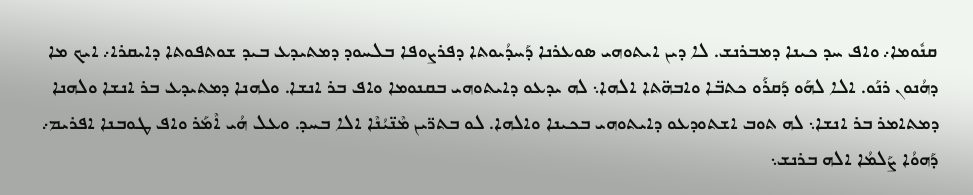ܩܢܽܘܡܐ܇ ܘܐܦ ܚܕ ܟܝܢܐ ܕܡܒܪܢܫ. ܠܐ ܕܝܢ ܐܝܬܘܗܝ ܣܘܥܪܢܐ ܕܰܚܕܳܝܘܬܐ ܕܦܪܨܘܦܐ ܒܠܚܘܕ ܕܡܬܝܕܥ ܒܝܕ ܫܘܬܦܘܬܐ ܕܐܝܩܪܐ܇ ܐܝܟ ܡܐ ܕܗܳܢܘܢ ܪܢܰܘ. ܐܠܐ ܠܗܰܘ ܕܰܩܪܰܘ ܟܬܒ̈ܐ ܘܐܒܗ̈ܬܐ ܐܠܗܐ܆ ܠܗ ܝܕܥܘ ܕܐܝܬܘܗܝ ܒܩܢܘܡܐ ܘܐܦ ܒܪ ܐܢܫܐ. ܘܠܗܢܐ ܕܡܬܝܕܥ ܒܪ ܐܢܫܐ ܘܠܗܢܐ ܕܡܬܐܡܪ ܒܪ ܐܢܫܐ܆ ܠܗ ܬܘܒ ܐܫܬܘܕܥܘ ܕܐܝܬܘܗܝ ܒܟܝܢܐ ܘܐܠܗܐ. ܠܘ ܒܬܖ̈ܝܢ ܡܶܢ̈ܝܳܢܶܐ ܐܠܐ ܒܚܕ. ܘܥܠ ܗܳܝ ܐܶܡܰܪ ܘܐܦ ܛܘܒܢܐ ܐܦܪܝܡ܇ ܕܰܗܘܳܐ ܨܰܠܡܳܐ ܐܠܗ ܒܪܢܫ܆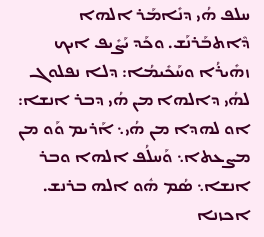ܚܠܦ ܗܳܝ ܕܢܺܐܡܰܪ ܐܠܗܐ ܕܶܐܬܒܰܪܢܰܫ. ܘܟܰܕ ܝܰܨܺܝܦ ܐܝܟ ܙܗܺܝܪܳܐ ܘܚܰܟܺܝܡܳܐ: ܕܠܐ ܢܦܠܘܓ ܠܗܳܝ ܕܐܠܗܐ ܡܢ ܗܳܝ ܕܒܪ ܐܢܫܐ: ܐܘ ܠܗܕܐ ܡܢ ܗܳܝ܆ ܐܰܪܝܡ ܘܰܘ ܡܢ ܡܨܥܬܐ܆ ܘܰܚܠܳܦ ܐܠܗܐ ܘܒܪ ܐܢܫܐ܆ ܣܳܡ ܗܽܘ ܐܠܗ ܒܪܢܫ. ܐܟܙܢܐ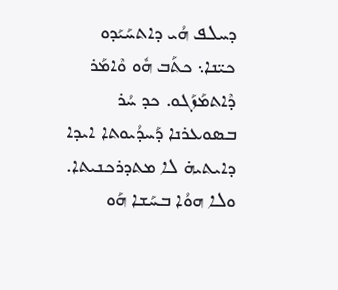ܕܚܠܦ ܗܳܝ ܕܐܬܚܰܝܰܕܘ ܟܝ̈ܢܐ܆ ܟܬܰܒ ܗܽܘ ܘܶܐܡܰܪ ܕܶܐܬܡܰܙܰܓܘ. ܟܕ ܚܳܪ ܒܣܘܥܪܢܐ ܕܰܚܕܳܝܘܬܐ ܐܝܕܐ ܕܐܝܬܝܗ̇ ܠܐ ܡܬܕܪܟܢܝܬܐ. ܘܠܐ ܗܘܳܐ ܒܚܰܫܐ ܗܰܘ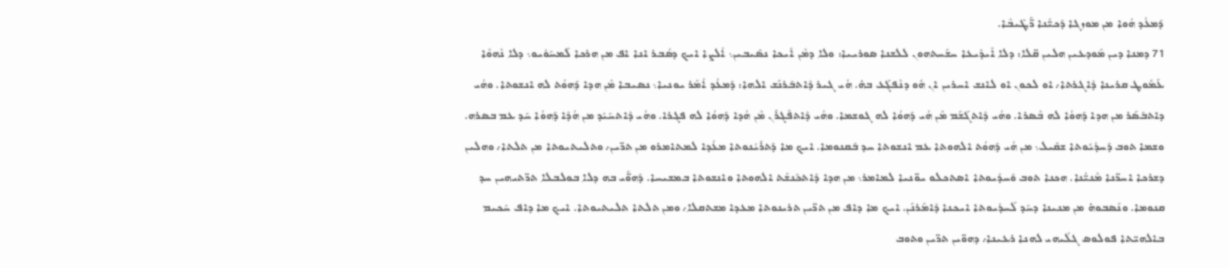ܕܰܡܥܳܕ ܗܳܘܐ ܡܢ ܡܘܙܓܐ ܕܰܟܝ̈ܳܢܐ ܖ̈ܰܛܺܝܒܶܐ.
71 ܕܡܢܐ ܕܝܢ ܡܰܘܕܥܝܢ ܗܠܝܢ ܩ̈ܠܐ: ܕܠܐ ܐܺܝܕܺܝܥܐ ܚܫܰܚܬܗܘܢ ܠܠܫܢܐ ܣܘܪܝܝܐ: ܘܠܐ ܕܡܶܢ ܐܰܝܟܐ ܢܣܺܝܒܝܢ܆ ܐܳܠܨܐ ܐܝܟ ܕܣܳܒܪ ܐܢܐ ܐܦ ܡܢ ܗܪܟܐ ܠܰܡܚܰܘܳܝܘ܆ ܕܠܐ ܢܶܗܘܶܐ ܥܰܡܽܘܛ ܩܪܝܢܐ ܕܶܐܓܪܬܐ܇ ܐܘ ܠܟܘܢ ܐܘ ܠܐܢܫ ܐܚܪܝܢ ܐܢ ܗܽܘ ܕܢܶܦܓܰܥ ܒܗ̇. ܗܳܝ ܓܝܪ ܕܶܐܬܒܰܪܢܰܫ ܐܠܗܐ: ܕܰܡܥܳܕ ܐܳܡܰܪ ܝܘܢܝܐ܆ ܢܣܝܒܐ ܡܶܢ ܗܕܐ ܕܰܗܘܳܬ ܠܗ ܐܢܫܘܬܐ. ܘܗܳܝ ܕܐܬܒܰܣܰܪ ܡܢ ܗܕܐ ܕܰܗܘܳܐ ܠܗ ܒܶܣܪܐ. ܘܗܳܝ ܕܶܐܬܓܰܫܰܡ ܡܶܢ ܗܳܝ ܕܰܗܘܳܐ ܠܗ ܓܘܫܡܐ. ܘܗܳܝ ܕܶܐܬܦܰܓܪܰܢ ܡܶܢ ܗܳܕܐ ܕܰܗܘܳܐ ܠܗ ܦܓܪܐ. ܘܗܳܝ ܕܶܐܬܚܰܝܰܕ ܡܢ ܗܳܕܶܐ ܕܰܗܘܳܐ ܚܰܕ ܥܡ ܒܣܪܗ. ܘܫܡܐ ܬܘܒ ܕܰܚܕܳܝܽܘܬܐ ܫܩܺܝܠ܆ ܡܢ ܗܳܝ ܕܰܗܘܳܬ ܐܠܗܘܬܐ ܥܡ ܐܢܫܘܬܐ ܚܕ ܒܰܩܢܘܡܐ. ܐܝܟ ܡܐ ܕܰܬܪܰܝܳܢܘܬܐ ܡܥܳܕܐ ܠܡܬܐܡܪܘ ܡܢ ܬܖ̈ܝܢ܇ ܘܬܠܝܬܝܘܬܐ ܡܢ ܬܠܬܐ܇ ܘܗܠܝܢ ܕܫܪܟܐ ܐܚܖ̈ܢܐ ܡܶܢܝ̈ܳܢܐ. ܗܟܢܐ ܬܘܒ ܘܰܚܕܳܝܘܬܐ ܐܣܬܟܠܘ ܝܘ̈ܢܝܐ ܠܡܐܡܪ܆ ܡܢ ܗܕܐ ܕܶܐܬܟܰܢܫܰܬ ܐܠܗܘܬܐ ܘܐܢܫܘܬܐ ܒܡܫܝܚܐ. ܕܰܗܘ̈ܰܝ ܒܗ ܕܠܐ ܒܘܠܒܠܐ ܬܖ̈ܬܝܗܝܢ ܚܕ ܩܢܘܡܐ. ܘܢܰܣܒܘܗ̇ ܡܢ ܡܢܝܢܐ ܕܚܰܕ ܠܰܚܕܳܝܘܬܐ ܐܝܟܢܐ ܕܶܐܡܰܪܢܰܢ. ܐܝܟ ܡܐ ܕܐܦ ܡܢ ܬܖ̈ܝܢ ܬܪܝܢܘܬܐ ܡܥܕܐ ܡܫܬܩܠܐ܇ ܘܡܢ ܬܠܬܐ ܬܠܝܬܝܘܬܐ. ܐܝܟ ܡܐ ܕܐܦ ܚܰܟܝܡ ܒܐܠܗܝ̈ܬܐ ܦܘܠܘܣ ܓܠܳܝܗܝ ܠܗܢܐ ܪܥܝܢܐ܇ ܕܗܘ̈ܝܢ ܬܖ̈ܝܢ ܘܬܘܒ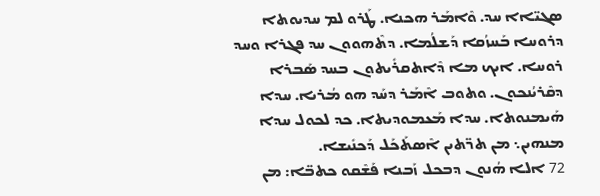ܣܓܝ̈ܐܐ ܚܕ. ܘܶܐܡܰܪ ܗܟܢܐ. ܛܰܪܘ ܠܡ ܚܕܝܘܬܐ ܕܪܘܚܐ ܒܰܚܙܳܩܐ ܕܰܫܠܳܡܐ. ܕܬܶܗܘܘܢ ܚܕ ܦܓܪܐ ܘܚܕ ܪܘܚܐ. ܐܝܟ ܡܐ ܕܶܐܬܩܪܺܝܬܘܢ ܒܚܕ ܣܰܒܪܐ ܕܩܶܪܝܳܢܟܘܢ. ܘܬܘܒ ܐܶܡܰܪ ܕܚܰܕ ܗܘ ܡܳܪܝܐ. ܚܕܐ ܗܰܝܡܢܘܬܐ. ܚܕܐ ܡܰܥܡܘܕܝܬܐ. ܟܕ ܠܟܘܠ ܚܕܐ ܡܢܗܝܢ܆ ܡܢ ܬܖ̈ܬܝܢ ܐܶܣܬܰܟܰܠ ܕܰܟܢܺܝܫܐ.
72 ܐܠܐ ܗܳܢܘܢ ܕܒܟܠ ܙܰܒܢܐ ܦܰܫܶܩܘ ܟܬܒ̈ܐ: ܡܢ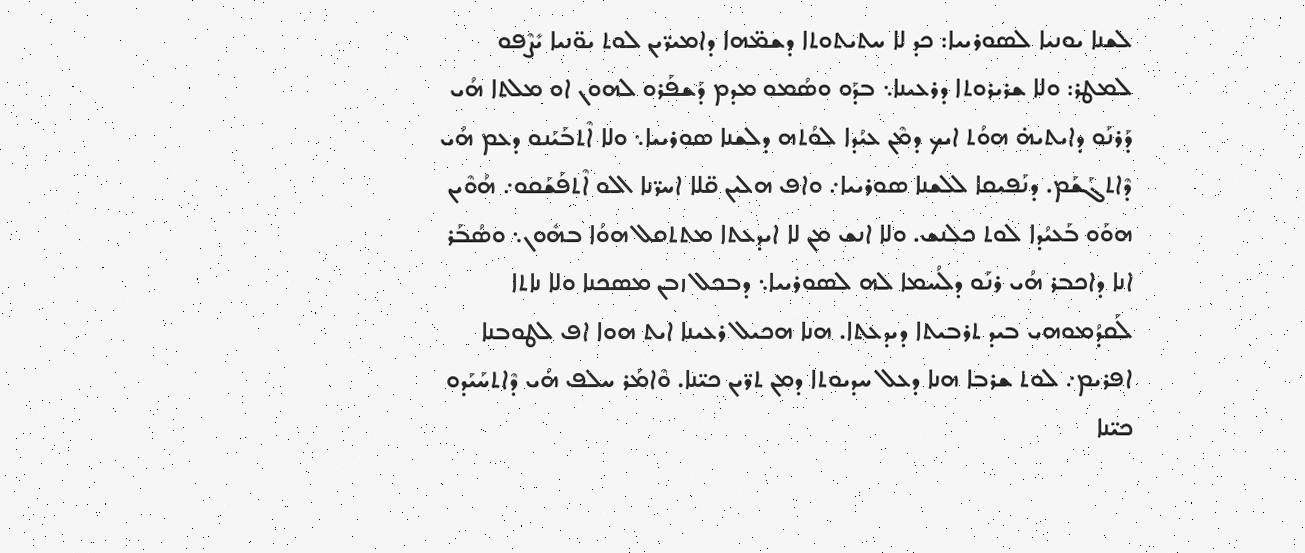ܠܫܢܐ ܝܘܢܝܐ ܠܣܘܪܝܝܐ: ܟܕ ܠܐ ܚܬܝܬܘܬܐ ܕܫܡ̈ܗܐ ܕܐܡܝܖ̈ܝܢ ܠܘܬ ܝܘ̈ܢܝܐ ܝܺܨܶܦܘ ܠܡܛܪ: ܘܠܐ ܫܪܝܪܘܬܐ ܕܪܥܝܢܐ܆ ܒܕܰܘ ܘܣܳܡܘ ܡܕܡ ܕܰܫܦܰܪܘ ܠܗܘܢ ܐܘ ܡܠܬܐ ܗܳܝ ܕܰܪܢܰܘ ܕܐܝܬܝܗ̇ ܗܘܳܬ ܐܝܟ ܕܡܶܢ ܥܝܳܕܐ ܠܘܳܬܗ ܕܠܫܢܐ ܣܘܪܝܝܐ܆ ܘܠܐ ܐܶܬܒܰܝܰܢܘ ܕܥܡ ܗܳܝ ܕܶܐܬܓܰܫܰܡ. ܕܢܰܦܝܩܐ ܠܠܫܢܐ ܣܘܪܝܝܐ܇ ܘܐܦ ܗܠܝܢ ܩ̈ܠܐ ܐܚܖ̈ܢܐ ܐܠܘ ܐܶܬܦܰܫܰܩܘ܇ ܗܳܘܶܝܢ ܗܘܰܘ ܒܰܥܝܳܕܐ ܠܘܬ ܟܠܢܫ. ܘܠܐ ܐܢܫ ܡܢ ܠܐ ܐܝܕܥܬܐ ܡܬܬܩܠ ܗܘܳܐ ܒܗܽܘܢ܆ ܘܣܳܒܰܪ ܐܢܐ ܕܐܟܒܪ ܗܳܝ ܪܢܰܘ ܕܠܳܚܡܐ ܠܗ ܠܣܘܪܝܝܐ܆ ܕܒܟܠ ܙܒܢ ܡܣܟܢܐ ܘܠܐ ܢܐܬܐ ܠܰܩܕܳܡܘܗܝ ܒܝܕ ܬܪܒܝܬܐ ܕܝܕܥܬܐ. ܗܢܐ ܗܟܝܠ ܪܥܝܢܐ ܐܝܬ ܗܘܐ ܐܦ ܠܛܘܒܢܐ ܐܦܪܝܡ܇ ܠܘܬ ܫܪܒܐ ܗܢܐ ܕܥܠ ܚܕܝܘܬܐ ܕܡܢ ܬܖ̈ܝܢ ܟܝ̈ܢܐ. ܘܶܐܡܰܪ ܚܠܦ ܗܳܝ ܕܶܐܬܚܰܝܰܕܘ ܟܝ̈ܢܐ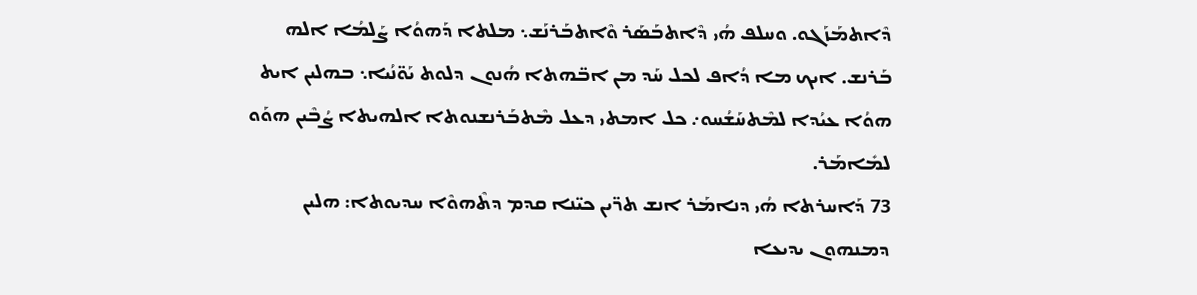ܕܶܐܬܡܰܙܰܓܘ. ܘܚܠܦ ܗܳܝ ܕܶܐܬܒܰܣܰܪ ܘܶܐܬܒܰܪܢܰܫ܆ ܡܠܬܐ ܕܰܗܘܳܐ ܨܰܠܡܳܐ ܐܠܗ ܒܰܪܢܫ. ܐܝܟ ܡܐ ܕܳܐܦ ܠܟܠ ܚܰܕ ܡܢ ܐܒ̈ܗܬܐ ܗܳܢܘܢ ܕܠܘܬ ܝܰܘ̈ܢܳܝܐ܆ ܒܗܠܝܢ ܐܝܬ ܗܘܳܐ ܥܝܳܕܐ ܠܡܶܬܚܰܫܳܚܘ܇ ܟܠ ܐܡܬܝ ܕܥܠ ܡܶܬܒܰܪܢܫܢܘܬܐ ܐܠܗܝܬܐ ܨܳܒܶܝܢ ܗܘܰܘ ܠܡܺܐܡܰܪ.
73 ܕܰܐܚܪܬܐ ܗܳܝ ܕܢܐܡܰܪ ܐܢܫ ܬܖ̈ܝܢ ܟܝ̈ܢܐ ܩܕܡ ܕܬܶܗܘܶܐ ܚܕܝܘܬܐ: ܗܠܝܢ ܕܡܢܗܘܢ ܝܕܝܥܐ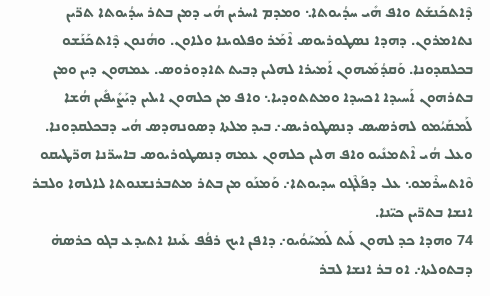ܕܶܐܬܟܰܢܫܰܬ ܘܐܦ ܗܺܝ ܚܕܳܝܘܬܐ܆ ܘܡܕܡ ܐܚܪܝܢ ܗܳܝ ܕܡܢ ܒܬܪ ܚܕܳܝܘܬܐ ܬܖ̈ܝܢ ܢܬܐܡܪܘܢ. ܕܗܕܐ ܢܣܛܘܪܝܘܣ ܐܶܡܰܪ ܘܦܠܘܝܢܐ ܘܠܐܘܢ. ܘܗܳܢܘܢ ܕܶܐܬܟܰܢܰܫܘ ܒܟܠܩܕܘܢܐ. ܘܰܩܕܳܡܰܝܗܘܢ ܐܰܡܝܪܐ ܠܗܠܝܢ ܕܒܝܬ ܬܐܕܘܪܘܣ. ܥܡܗܘܢ ܕܝܢ ܘܡܢ ܒܬܪܗܘܢ ܐܰܚܝܕܐ ܐܟܚܕܐ ܘܡܬܬܘܕܝܐ܆ ܘܐܦ ܡܢ ܟܠܗܘܢ ܐܝܠܝܢ ܕܝܰܨܺܝܦܺܝܢ ܗܳܫܐ ܠܰܡܩܰܝܳܡܘ ܠܗܪܣܝܣ ܕܢܣܛܘܪܝܣ܇ ܒܝܕ ܡܠܬܐ ܕܣܘܢܗܕܣ ܗܳܝ ܕܒܟܠܩܕܘܢܐ. ܘܥܠ ܗܳܝ ܐܶܬܡܢܺܝܘ ܘܐܦ ܗܠܝܢ ܟܠܗܘܢ ܥܡܗ ܕܢܣܛܘܪܝܘܣ ܒܐܚܖ̈ܢܐ ܗܖ̈ܛܝܩܘ ܘܶܐܬܚܪܶܡܘ܆ ܥܠ ܕܦܰܠܶܓܘ ܚܕܝܘܬܐ܇ ܘܰܡܢܰܘ ܡܢ ܒܬܪ ܡܬܒܪܢܫܢܘܬܐ ܠܐܠܗܐ ܘܠܒܪ ܐܢܫܐ ܒܬܖ̈ܝܢ ܟܝ̈ܢܐ.
74 ܘܗܕܐ ܟܕ ܠܗܘܢ ܠܰܝܬ ܠܰܡܚܰܘܳܝܘ܇ ܕܐܦܢ ܐܝܟ ܪܦܳܦ ܥܰܝܢܐ ܐܬܝܕܥ ܒܓܘ ܟܪܣܗ̇ ܕܒܬܘܠܬܐ܇ ܐܘ ܒܪ ܐܢܫܐ ܠܒܪ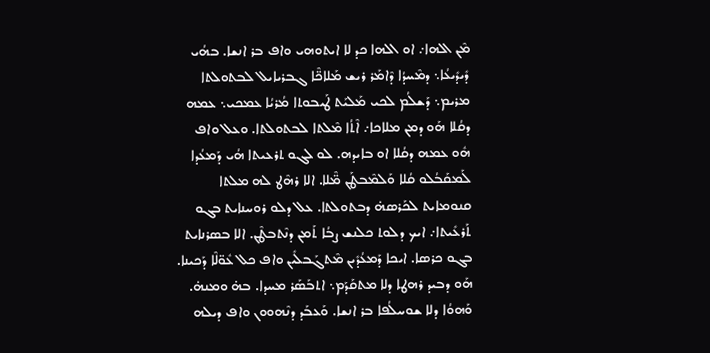ܡܶܢ ܐܠܗܐ܇ ܐܘ ܐܠܗܐ ܟܕ ܠܐ ܐܝܬܘܗܝ ܘܐܦ ܒܪ ܐܢܫܐ. ܒܗܳܝ ܕܺܝܕܺܝܥܳܐ܆ ܕܡܶܚܕܳܐ ܕܶܐܡܰܪ ܪܝܫ ܡܰܠܐܟ̈ܶܐ ܓܒܪܝܐܝܠ ܠܒܬܘܠܬܐ ܡܪܝܡ܆ ܕܰܫܠܳܡ ܠܟܝ ܡܰܠܝܰܬ ܛܰܝܒܘܬܐ ܡܳܪܝܳܐ ܥܡܟܝ܆ ܥܡܗ ܕܩܳܠܐ ܗܰܘ ܕܡܢ ܡܠܐܟܐ܇ ܐܶܬܳܐ ܡܶܠܬܐ ܠܒܬܘܠܬܐ. ܘܥܠ ܘܐܦ ܗܽܘ ܥܡܗ ܕܩܳܠܐ ܐܘ ܒܐܝܕܗ. ܠܘ ܠܓܘ ܬܪܥܝܬܐ ܗܳܝ ܕܰܡܥܳܕܐ ܠܰܡܩܰܒܳܠܘ ܩܳܠܐ ܘܰܠܡܶܒܛܰܢ ܡ̈ܶܠܐ. ܐܠܐ ܪܗܶܛ ܠܗ ܡܠܬܐ ܩܢܘܡܐܝܬ ܠܟܰܪܣܗ̇ ܕܒܬܘܠܬܐ. ܥܠ ܕܠܘ ܪܘܚܢܐܝܬ ܒܓܘ ܬܰܪܥܺܝܬܐ܇ ܐܝܟ ܕܠܘܬ ܟܠܢܫ ܨܒܳܐ ܬܰܡܢ ܕܢܶܬܒܛܶܢ. ܐܠܐ ܒܣܪܢܐܝܬ ܒܓܘ ܟܪܣܐ. ܐܝܟܐ ܕܰܡܥܳܕܺܝܢ ܡܶܬܓܰܒܠܺܝܢ ܘܐܦ ܟܠ ܥܽܘ̈ܠܶܐ ܕܰܟܝܢܐ. ܗܰܘ ܕܒܝܕ ܪܗܛܐ ܕܠܐ ܡܬܩܰܕܰܡ܆ ܐܬܒܰܣܰܪ ܡܚܕܐ. ܒܗ̇ ܘܡܢܗ̇. ܘܰܗܘܳܐ ܕܠܐ ܫܘܚܠܳܦܐ ܒܪ ܐܢܫܐ. ܘܰܥܒܰܕ ܕܢܶܗܘܘܢ ܘܐܦ ܕܝܠܗ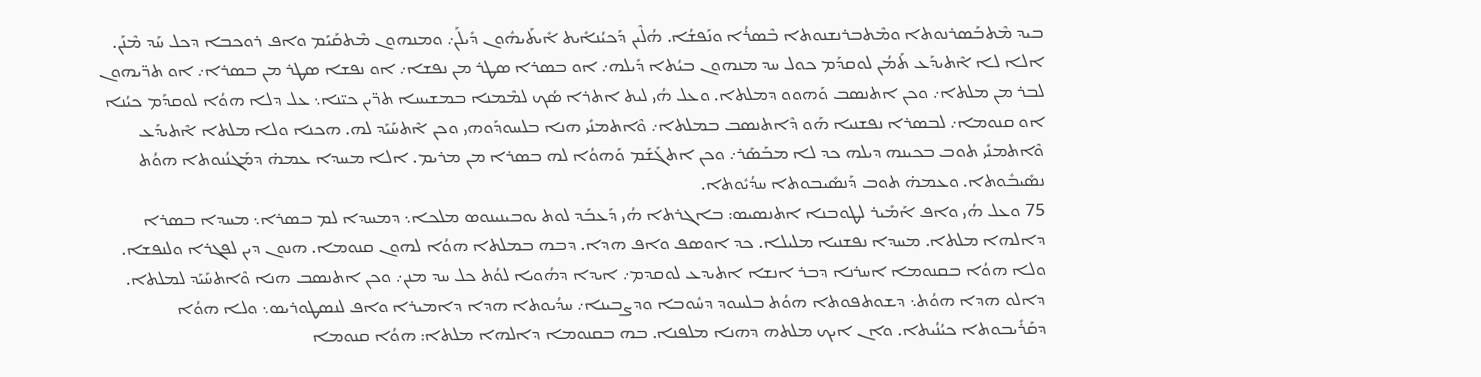ܒܝܕ ܡܶܬܒܰܣܪܢܘܬܐ ܘܡܶܬܒܪܢܫܢܘܬܐ ܒܶܣܪܳܐ ܘܢܰܦܫܳܐ. ܗܳܠܶܝܢ ܕܰܟܝܳܢܐܺܝܬ ܐܺܝܬܰܝܗܽܘܢ ܕܺܝܠܰܢ܇ ܘܡܢܗܘܢ ܡܶܬܩܰܝܰܡ ܘܐܦ ܪܘܟܒܐ ܕܟܠ ܚܰܕ ܡܶܢܰܢ. ܐܠܐ ܠܐ ܐܶܬܝܕܰܥ ܬܰܡܳܢ ܠܘܩܕܰܡ ܟܘܠ ܚܕ ܡܢܗܘܢ ܒܝܳܬܐ ܕܺܝܠܗ܇ ܐܘ ܒܣܪܐ ܣܛܪ ܡܢ ܢܦܫܐ܇ ܐܘ ܢܦܫܐ ܣܛܪ ܡܢ ܒܣܪܐ܇ ܐܘ ܬܖ̈ܝܗܘܢ ܠܒܪ ܡܢ ܡܠܬܐ܇ ܘܟܢ ܐܬܢܣܒ ܘܰܗܘܘ ܕܡܠܬܐ. ܘܥܠ ܗܳܝ ܠܝܬ ܐܬܪܐ ܣܳܟ ܠܡܶܡܢܐ ܒܡܫܝܚܐ ܬܖ̈ܝܢ ܟܝ̈ܢܐ܆ ܥܠ ܕܠܐ ܗܘܳܐ ܠܘܩܕܰܡ ܟܝܳܢܐ ܐܘ ܩܢܘܡܐ܇ ܠܒܣܪܐ ܢܦܫܢܝܐ ܗܰܘ ܕܶܐܬܢܣܒ ܒܡܠܬܐ܇ ܘܶܐܬܡܢܺܝ ܗܢܐ ܒܠܚܘܕܰܘܗܝ ܘܟܢ ܐܶܬܚܰܝܰܕ ܠܗ. ܗܟܢܐ ܘܠܐ ܡܠܬܐ ܐܶܬܝܕܰܥ ܘܶܐܬܡܢܺܝ ܬܘܒ ܒܟܝܢܗ ܕܝܠܗ ܟܕ ܠܐ ܡܒܰܣܰܪ܇ ܘܟܢ ܐܬܓܰܫܰܡ ܘܰܗܘܳܐ ܠܗ ܒܣܪܐ ܡܢ ܡܪܝܡ. ܐܠܐ ܡܚܕܐ ܥܡܗ̇ ܕܡܰܓܢܳܢܘܬܐ ܗܘܳܬ ܢܣܺܝܒܽܘܬܐ. ܘܥܡܗ̇ ܬܘܒ ܕܰܢܣܺܝܒܘܬܐ ܚܕܳܝܽܘܬܐ.
75 ܘܥܠ ܗܳܝ ܘܐܦ ܐܰܡܺܝܪ ܠܛܘܒܢܐ ܐܬܢܣܝܣ: ܒܐܓܪܬܐ ܗܳܝ ܕܰܥܒܰܕ ܠܘܬ ܝܘܒܝܢܝܢܘܣ ܡܠܟܐ܆ ܕܡܚܕܐ ܠܡ ܒܣܪܐ܆ ܡܚܕܐ ܒܣܪܐ ܕܐܠܗܐ ܡܠܬܐ. ܡܚܕܐ ܢܦܫܢܝܐ ܡܠܝܠܐ. ܟܕ ܐܘܣܦ ܘܐܦ ܗܕܐ. ܕܒܗ ܒܡܠܬܐ ܗܘܳܐ ܠܗܘܢ ܩܢܘܡܐ. ܗܢܘܢ ܕܝܢ ܠܦܓܪܐ ܘܠܢܦܫܐ. ܘܠܐ ܗܘܳܐ ܒܩܢܘܡܐ ܐܚܪܢܐ ܕܒܪ ܐܢܫܐ ܐܬܝܕܥ ܠܘܩܕܡ܇ ܐܝܕܐ ܕܗܳܘܝܐ ܠܘܳܬ ܟܠ ܚܕ ܡܢܢ܇ ܘܟܢ ܐܬܢܣܒ ܗܢܐ ܘܶܐܬܚܰܝܰܕ ܠܡܠܬܐ. ܕܐܠܘ ܗܕܐ ܗܘܳܬ܆ ܕܫܘܬܦܘܬܐ ܗܘܳܬ ܒܠܚܘܕ ܕܚܽܘܒܐ ܘܕܨܒܝܢܐ܇ ܚܕܳܝܘܬܐ ܗܕܐ ܕܐܡܝܪܐ ܘܐܦ ܠܢܣܛܘܪܝܣ܆ ܘܠܐ ܗܘܳܐ ܕܩܰܪܺܝܒܘܬܐ ܟܝܳܢܳܝܬܐ. ܘܐܢ ܐܝܟ ܡܠܬܗ ܕܗܢܐ ܡܠܦܢܐ. ܒܗ ܒܩܢܘܡܐ ܕܐܠܗܐ ܡܠܬܐ: ܗܘܳܐ ܩܢܘܡܐ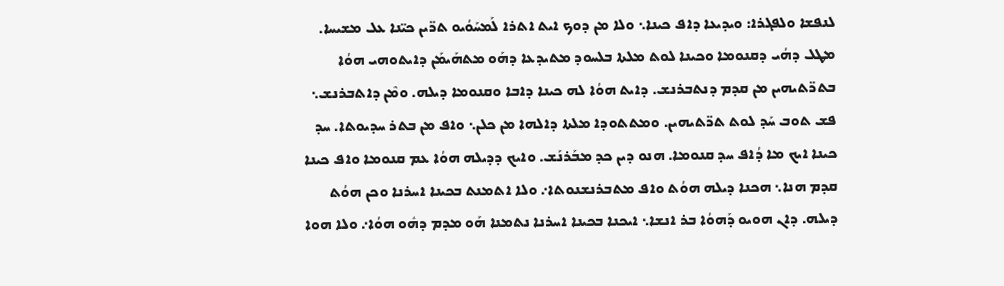ܠܢܦܫܐ ܘܠܦܓܪܐ: ܘܝܕܝܥܐ ܕܐܦ ܟܝܢܐ܆ ܘܠܐ ܡܢ ܕܘܟ ܐܝܬ ܐܬܪܐ ܠܰܡܚܰܘܳܝܘ ܬܖ̈ܝܢ ܟܝ̈ܢܐ ܥܠ ܡܫܝܚܐ. ܡܛܠ ܕܗܳܝ ܕܩܢܘܡܐ ܘܟܝܢܐ ܠܘܬ ܡܠܬܐ ܒܠܚܘܕ ܡܬܝܕܥܐ ܕܗܰܘ ܡܬܗܰܝܡܰܢ ܕܐܝܬܘܗܝ ܗܘܳܐ ܒܬܖ̈ܬܝܗܝܢ ܡܢ ܩܕܡ ܕܢܬܒܪܢܫ. ܕܐܝܬ ܗܘܳܐ ܠܗ ܟܝܢܐ ܕܐܒܐ ܘܩܢܘܡܐ ܕܝܠܗ. ܘܡܶܢ ܕܐܬܒܪܢܫ܆ ܦܫ ܬܘܒ ܚܰܕ ܠܘܬ ܬܖ̈ܬܝܗܝܢ. ܘܡܬܬܘܕܐ ܡܠܬܐ ܕܐܠܗܐ ܡܢ ܟܠܢ܆ ܘܐܦ ܡܢ ܒܬܪ ܚܕܝܘܬܐ. ܚܕ ܟܝܢܐ ܐܝܟ ܡܐ ܕܳܐܦ ܚܕ ܩܢܘܡܐ. ܗܢܘ ܕܝܢ ܟܕ ܡܒܰܪܢܰܫ. ܘܐܝܟ ܕܕܝܠܗ ܗܘܳܐ ܥܡ ܩܢܘܡܐ ܘܐܦ ܟܝܢܐ ܩܕܡ ܗܢܐ܆ ܗܟܢܐ ܕܝܠܗ ܗܘܳܬ ܘܐܦ ܡܬܒܪܢܫܢܘܬܐ܇ ܘܠܐ ܐܬܡܢܬ ܒܟܝܢܐ ܐܚܪܢܐ ܘܟܢ ܗܘܳܬ ܕܝܠܗ. ܕܐܢ ܗܘܝܘ ܕܰܗܘܳܐ ܒܪ ܐܢܫܐ܆ ܐܝܟܢܐ ܒܟܝܢܐ ܐܚܪܢܐ ܢܬܡܢܐ ܗܰܘ ܡܕܡ ܕܗܽܘ ܗܘܳܐ܇ ܘܠܐ ܗܘܐ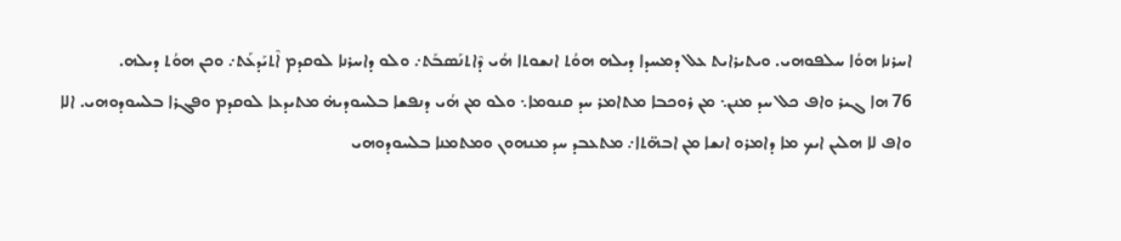ܐܚܪܢܐ ܗܘܳܐ ܚܠܦܘܗܝ. ܘܝܬܝܪܐܝܬ ܥܠ ܕܡܚܕܐ ܕܝܠܗ ܗܘܳܬ ܐܢܫܘܬܐ ܗܳܝ ܕܶܐܬܢܰܣܒܰܬ܇ ܘܠܘ ܕܐܚܪܢܐ ܠܘܩܕܡ ܐܶܬܝܰܕܥܰܬ܇ ܘܟܢ ܗܘܳܬ ܕܝܠܗ.
76 ܗܐ ܓܝܪ ܘܐܦ ܟܠ ܚܕ ܡܢܢ܆ ܡܢ ܪܘܟܒܐ ܡܬܐܡܪ ܚܕ ܩܢܘܡܐ܆ ܘܠܘ ܡܢ ܗܳܝ ܕܢܦܫܐ ܒܠܚܘܕܝܗ̇ ܡܬܝܕܥܐ ܠܘܩܕܡ ܘܦܓܪܐ ܒܠܚܘܕܘܗܝ. ܐܠܐ ܘܐܦ ܠܐ ܗܠܝܢ ܐܝܟ ܡܐ ܕܐܡܪܘ ܐܢܫܐ ܡܢ ܐܒܗ̈ܬܐ܇ ܡܬܥܒܕ ܚܕ ܡܢܗܘܢ ܘܡܬܡܢܐ ܒܠܚܘܕܘܗܝ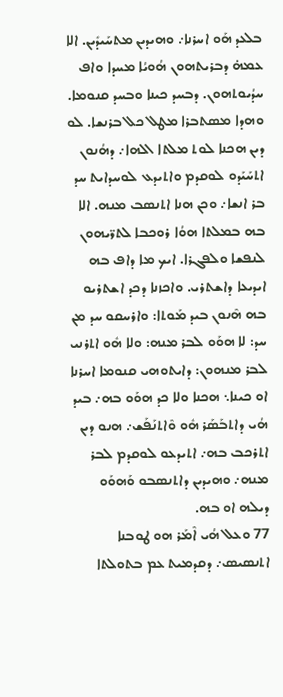ܒܠܥܕ ܗܰܘ ܐܚܪܢܐ܇ ܘܗܝܕܝܢ ܡܬܚܰܝܕܺܝܢ. ܐܠܐ ܥܡܗ̇ ܕܒܪܝܬܗܘܢ ܗܳܘܝܳܐ ܡܚܕܐ ܘܐܦ ܚܕܳܝܘܬܗܘܢ. ܕܒܚܕ ܟܝܢܐ ܘܒܚܕ ܩܢܘܡܐ. ܘܗܕܐ ܡܣܬܒܪܐ ܡܛܠ ܟܠ ܒܪܢܫܐ. ܠܘ ܕܝܢ ܗܟܢܐ ܠܘܬ ܡܠܬܐ ܐܠܗܐ܇ ܕܗܳܢܘܢ ܐܬܚܰܝܰܕܘ ܠܘܩܕܡ ܘܐܬܝܕܥ ܠܘܚܕܐܝܬ ܚܕ ܒܪ ܐܢܫܐ܇ ܘܟܢ ܗܢܐ ܐܬܢܣܒ ܡܢܗ. ܐܠܐ ܒܗ ܒܡܠܬܐ ܗܘܳܐ ܪܘܟܒܐ ܠܬܖ̈ܝܗܘܢ ܠܢܦܫܐ ܘܠܦܓܪܐ. ܐܝܟ ܡܐ ܕܐܦ ܒܗ ܐܝܕܝܥܐ ܕܐܫܬܪܝ. ܘܐܟܙܢܐ ܕܟܕ ܐܫܬܪܝܘ ܒܗ ܗܶܢܘܢ ܒܝܕ ܡܰܘܬܐ: ܘܐܪܚܩܘ ܚܕ ܡܢ ܚܕ: ܠܐ ܗܘܰܘ ܠܒܪ ܡܢܗ: ܘܠܐ ܗܽܘ ܐܬܪܢܝ ܠܒܪ ܡܢܗܘܢ: ܕܐܝܬܘܗܝ ܩܢܘܡܐ ܐܚܪܢܐ ܐܘ ܟܝܢܐ܆ ܗܟܢܐ ܘܠܐ ܟܕ ܗܘܰܘ ܒܗ܇ ܒܝܕ ܗܳܝ ܕܐܬܒܰܣܰܪ ܗܽܘ ܘܶܐܬܢܰܦܰܫ܇ ܗܢܘ ܕܝܢ ܐܬܪܟܒ ܒܗ܇ ܐܬܝܕܥܘ ܠܘܩܕܡ ܠܒܪ ܡܢܗ܇ ܘܗܝܕܝܢ ܕܐܬܢܣܒܘ ܘܰܗܘܰܘ ܕܝܠܗ ܐܘ ܒܗ.
77 ܘܥܠ ܗܳܝ ܐܶܡܰܪ ܗܘ ܛܘܒܢܐ ܐܬܢܣܝܣ܇ ܕܩܕܡܝܬ ܥܡ ܒܬܘܠܬܐ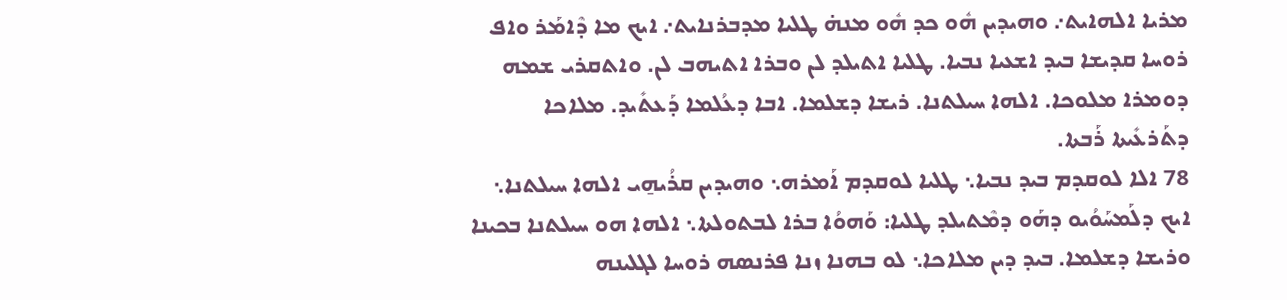ܡܪܝܐ ܐܠܗܐܝܬ܇ ܘܗܝܕܝܢ ܗܽܘ ܟܕ ܗܽܘ ܡܢܗ̇ ܛܠܝܐ ܡܕܒܪܢܐܝܬ܇ ܐܝܟ ܡܐ ܕܶܐܡܰܪ ܘܐܦ ܪܘܚܐ ܩܕܝܫܐ ܒܝܕ ܐܫܥܝܐ ܢܒܝܐ. ܛܠܝܐ ܐܬܝܠܕ ܠܢ ܘܒܪܐ ܐܬܝܗܒ ܠܢ. ܘܐܬܩܪܝ ܫܡܗ ܕܘܡܪܐ ܡܠܘܟܐ. ܐܠܗܐ ܚܝܠܬܢܐ. ܪܝܫܐ ܕܫܠܡܐ. ܐܒܐ ܕܥܳܠܡܐ ܕܰܥܬܺܝܕ. ܡܠܐܟܐ ܕܬܰܪܥܺܝܬܐ ܪܰܒܬܐ.
78 ܐܠܐ ܠܘܩܕܡ ܒܝܕ ܢܒܝܐ܆ ܛܠܝܐ ܠܘܩܕܡ ܐܰܡܪܗ܆ ܘܗܝܕܝܢ ܩܪܳܝܗ̱ܝ ܐܠܗܐ ܚܝܠܬܢܐ܆ ܐܝܟ ܕܠܰܡܚܰܘܳܝܘ ܕܗܰܘ ܕܡܶܬܝܠܕ ܛܠܝܐ: ܘܰܗܘܳܐ ܒܪܐ ܠܒܬܘܠܬܐ܆ ܐܠܗܐ ܗܘ ܚܝܠܬܢܐ ܒܟܝܢܐ ܘܪܝܫܐ ܕܫܠܡܐ. ܒܝܕ ܕܝܢ ܡܠܐܟܐ܆ ܠܘ ܒܗܢܐ ܙܢܐ ܦܪܢܣܗ ܪܘܚܐ ܠܓܠܝܢܗ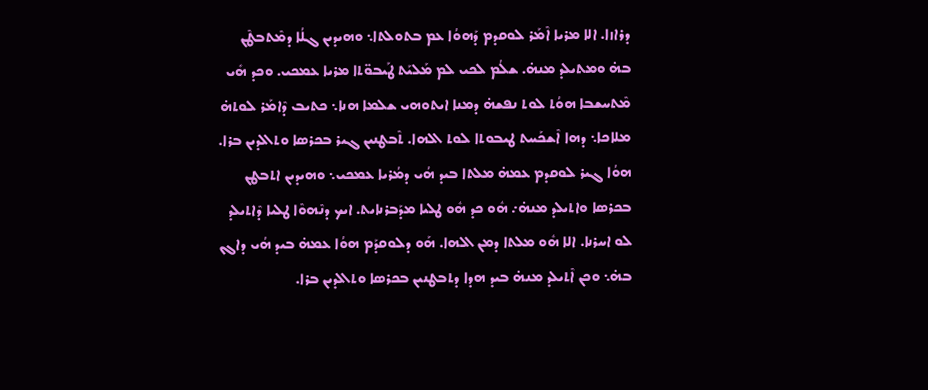ܕܪܐܙܐ. ܐܠܐ ܡܪܝܐ ܐܶܡܰܪ ܠܘܩܕܡ ܕܰܗܘܳܐ ܥܡ ܒܬܘܠܬܐ܆ ܘܗܝܕܝܢ ܓܠܳܐ ܕܡܶܬܒܛܶܢ ܒܗ̇ ܘܡܬܝܠܕ ܡܢܗ̇. ܫܠܳܡ ܠܟܝ ܠܡ ܡܰܠܝܰܬ ܛܰܝܒܘ̈ܬܐ ܡܪܝܐ ܥܡܟܝ. ܘܟܕ ܗܺܝ ܡܶܬܚܫܒܐ ܗܘܳܬ ܠܘܬ ܢܦܫܗ̇ ܕܡܢܐ ܐܝܬܘܗܝ ܫܠܡܐ ܗܢܐ܆ ܟܬܝܒ ܕܶܐܡܰܪ ܠܘܬܗ̇ ܡܠܐܟܐ܆ ܕܗܐ ܐܶܫܟܰܚܬ ܛܝܒܘܬܐ ܠܘܬ ܐܠܗܐ. ܬܶܒܛܢܝܢ ܓܝܪ ܒܟܪܣܐ ܘܬܐܠܕܝܢ ܒܪܐ. ܗܘܳܐ ܓܝܪ ܠܘܩܕܡ ܥܡܗ̇ ܡܠܬܐ ܒܝܕ ܗܳܝ ܕܡܳܪܝܐ ܥܡܟܝ܆ ܘܗܝܕܝܢ ܐܬܒܛܢ ܒܟܪܣܐ ܘܐܬܝܠܕ ܡܢܗ̇܇ ܗܽܘ ܟܕ ܗܽܘ ܛܠܝܐ ܡܕܰܒܪܢܐܝܬ. ܐܝܟ ܕܢܶܗܘܶܐ ܛܠܝܐ ܕܶܐܬܝܠܕ ܠܘ ܐܚܪܢܐ. ܐܠܐ ܗܽܘ ܡܠܬܐ ܕܡܢ ܐܠܗܐ. ܗܰܘ ܕܠܘܩܕܰܡ ܗܘܳܐ ܥܡܗ̇ ܒܝܕ ܗܳܝ ܕܐܓܢ ܒܗ̇܆ ܘܟܢ ܐܶܬܝܠܕ ܡܢܗ̇ ܒܝܕ ܗܕܐ ܕܬܒܛܢܝܢ ܒܟܪܣܐ ܘܬܐܠܕܝܢ ܒܪܐ.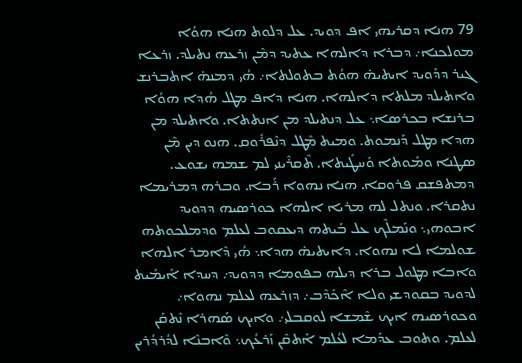79 ܗܢܐ ܕܩܪܝܗܝ ܐܦ ܕܘܝܕ. ܥܠ ܕܠܘܬ ܗܢܐ ܗܘܳܐ ܡܘܠܟܢܐ܇ ܕܒܪܐ ܕܐܠܗܐ ܥܬܝܕ ܕܡܶܢ ܙܪܥܗ ܢܬܝܠܕ. ܙܪܥܐ ܓܝܪ ܕܕܰܘܝܕ ܐܝܬܝܗ̇ ܗܘܳܬ ܒܬܘܠܬܐ܇ ܗܳܝ ܕܡܢܗ̇ ܐܬܒܪܢܫ ܘܐܬܝܠܕ ܡܠܬܐ ܕܐܠܗܐ. ܗܢܐ ܕܐܦ ܡܛܠ ܗܳܕܐ ܗܘܳܐ ܒܪܢܫܐ ܒܟܪܣܐ܆ ܥܠ ܕܢܬܝܠܕ ܡܢ ܐܢܬܬܐ. ܘܐܬܝܠܕ ܡܢ ܗܕܐ ܡܛܠ ܕܰܢܡܘܬ. ܘܡܝܬ ܡܶܛܠ ܕܢܶܦܪܽܘܩ. ܗܢܘ ܕܝܢ ܡܶܢ ܣܛܢܐ ܘܡܰܘܬܐ ܘܰܚܛܺܝܬܐ. ܬܶܩܪܶܝܢܝ ܠܡ ܫܡܗ ܝܫܘܥ. ܕܡܬܦܫܩ ܦܪܘܩܐ. ܗܢܐ ܢܗܘܐ ܪܰܒܐ. ܘܒܪܗ ܕܡܪܝܡܐ ܢܬܩܪܐ. ܘܢܬܠ ܠܗ ܡܪܝܐ ܐܠܗܐ ܟܘܪܣܝܗ ܕܕܘܝܕ ܐܒܘܗܝ܆ ܘܢܰܡܠܶܟ ܥܠ ܒܰܝܬܗ ܕܝܥܩܘܒ ܠܥܠܡ ܘܕܡܠܟܘܬܗ ܫܘܠܡܐ ܠܐ ܢܗܘܐ. ܕܐܝܬܝܗ̇ ܗܕܐ܆ ܗܳܝ ܕܶܐܡܪ ܐܠܗܐ ܘܐܒܐ ܡܛܘܠ ܒܪܐ ܕܝܠܗ ܒܦܘܡܐ ܕܕܘܝܕ܇ ܕܚܕܐ ܐܺܝܡܺܝܬ ܠܕܘܝܕ ܒܩܘܕܫܝ ܘܠܐ ܐܶܟܰܕܶܒ܇ ܕܙܪܥܗ ܠܥܠܡ ܢܗܘܐ܇ ܘܟܘܪܣܝܗ ܐܝܟ ܫܶܡܫܐ ܠܘܩܒܠܝ܇ ܘܐܝܟ ܣܰܗܪܐ ܢܶܬܩܰܢ ܠܥܠܡ. ܘܬܘܒ ܥܕܰܡܐ ܠܥܳܠܡ ܐܰܬܩܶܢ ܙܰܪܥܳܟ܆ ܘܶܐܒܢܶܐ ܠܕܳܪܕܳܪܝܢ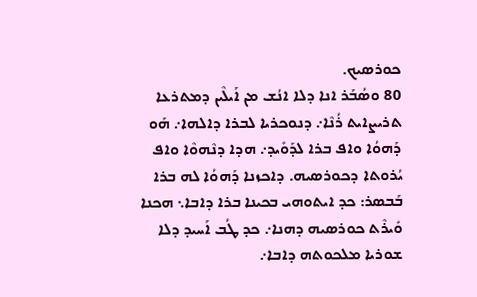ܟܘܪܣܝܟ.
80 ܘܣܳܒܰܪ ܐܢܐ ܕܠܐ ܐܢܳܫ ܡܢ ܐܰܝܠܶܝܢ ܕܡܬܪܥܐ ܬܪܝܨܐܝܬ ܪܳܢܶܐ܇ ܕܢܘܟܪܝܐ ܠܒܪܐ ܕܐܠܗܐ܇ ܗܰܘ ܕܰܗܘܳܐ ܘܐܦ ܒܪܐ ܠܕܰܘܺܝܕ܇ ܗܕܐ ܕܢܶܗܘܶܐ ܘܐܦ ܝܳܪܘܬܐ ܕܟܘܪܣܝܗ. ܕܐܟܙܢܐ ܕܰܗܘܳܐ ܠܗ ܒܪܐ ܒܰܒܣܪ: ܟܕ ܐܝܬܘܗܝ ܒܟܝܢܐ ܒܪܐ ܕܐܒܐ܆ ܗܟܢܐ ܘܺܝܪܶܬ ܟܘܪܣܝܗ ܕܗܢܐ܇ ܟܕ ܛܳܒ ܐܰܚܝܕ ܕܠܐ ܫܘܪܝܐ ܡܠܟܘܬܗ ܕܐܒܐ܇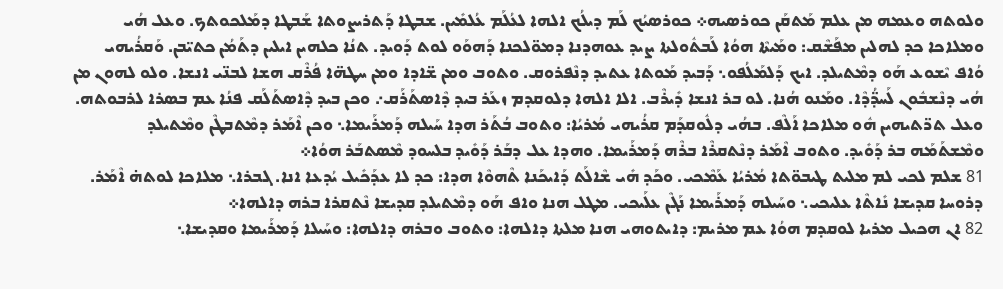ܘܠܘܬܗ ܘܥܡܗ ܡܢ ܥܠܡ ܡܰܬܩܰܢ ܟܘܪܣܝܗ܀ ܟܘܪܣܝܳܟ ܠܰܡ ܕܝܠܳܟ ܐܠܗܐ ܠܥܳܠܰܡ ܥܳܠܡܺܝܢ. ܫܒܛܐ ܕܰܬܪܝܨܘܬܐ ܫܰܒܛܐ ܕܡܰܠܟܘܬܟ. ܘܥܠ ܗܳܝ ܘܡܠܐܟܐ ܟܕ ܠܗܠܝܢ ܡܦܰܫܶܩ: ܘܡܰܝܬܶܐ ܗܘܳܐ ܠܰܒܬܽܘܠܬܐ ܨܝܕ ܥܘܗܕܢܐ ܕܡܘ̈ܠܟܢܐ ܕܰܗܘܰܘ ܠܘܬ ܕܰܘܝܕ. ܬܢܳܐ ܟܠܗܝܢ ܐܝܠܝܢ ܕܬܰܡܳܢ ܟܬܝ̈ܒܢ. ܘܰܩܪܳܝܗܝ ܘܳܐܦ ܝܶܫܘܥ ܗܰܘ ܕܡܶܬܝܠܕ. ܐܝܟ ܕܰܠܡܰܠܳܦܘ܆ ܕܰܒܝܕ ܡܰܘܬܐ ܥܬܝܕ ܕܢܶܦܪܘܩ. ܘܬܘܒ ܘܡܢ ܫ̈ܐܕܐ ܘܡܢ ܚܛܗ̈ܐ ܦܳܪܶܩ ܗܫܐ ܠܒܢ̈ܝ ܐܢܫܐ. ܘܠܘ ܠܗܘܢ ܡܢ ܗܳܝ ܕܢܶܫܒܽܘܢ ܠܰܚܕ̈ܳܕܶܐ. ܘܡܰܢܘ ܗܳܢܐ. ܠܘ ܒܪ ܐܢܫܐ ܕܺܝܪܶܒ. ܐܠܐ ܐܠܗܐ ܕܠܘܩܕܡ ܙܥܰܪ ܒܝܕ ܕܶܐܣܬܰܪܰܩ܇ ܘܟܢ ܒܝܕ ܕܶܐܣܬܰܠܰܩ ܦܢܳܐ ܥܡ ܒܣܪܐ ܠܪܒܘܬܗ. ܘܥܠ ܬܖ̈ܬܝܗܝܢ ܗܽܘ ܡܠܐܟܐ ܐܰܠܶܦ. ܒܗܳܝ ܕܠܽܘܩܕܰܡ ܩܪܳܝܗܝ ܡܳܪܝܳܐ: ܘܬܘܒ ܒܳܬܰܪ ܗܕܐ ܚܰܝܠܗ ܕܰܡܪܰܝܡܐ܆ ܘܟܢ ܐܶܡܰܪ ܕܡܶܬܒܛܶܢ ܘܡܶܬܝܠܕ ܘܡܶܫܬܰܡܰܗ ܒܪ ܕܰܘܺܝܕ. ܘܬܘܒ ܐܶܡܰܪ ܕܢܶܬܩܪܶܐ ܒܪܶܗ ܕܰܡܪܰܝܡܐ. ܘܗܕܐ ܥܠ ܕܒܰܪ ܕܰܘܺܝܕ ܒܠܚܘܕ ܡܶܣܬܒܰܪ ܗܘܳܐ܀
81 ܫܠܡ ܠܟܝ ܠܡ ܡܠܝܬ ܛܝܒܘ̈ܬܐ ܡܳܪܝܳܐ ܥܰܡܶܟܝ. ܘܟܰܕ ܗܺܝ ܫܶܐܠܰܬ ܕܰܐܝܟܰܢܐ ܬܶܗܘܶܐ ܗܕܐ: ܟܕ ܠܐ ܥܕܰܟܺܝܠ ܝܳܕܥܐ ܐܢܐ. ܓܒܪܐ܆ ܡܠܐܟܐ ܠܘܬܗ̇ ܐܶܡܰܪ. ܕܪܘܚܐ ܩܕܝܫܐ ܢܺܐܬܶܐ ܥܠܝܟܝ܆ ܘܚܰܝܠܗ ܕܰܡܪܰܝܡܐ ܢܰܓܶܢ ܥܠܰܝܟܝ. ܡܛܠ ܗܢܐ ܘܐܦ ܗܰܘ ܕܡܶܬܝܠܕ ܩܕܝܫܐ ܢܶܬܩܪܐ ܒܪܗ ܕܐܠܗܐ܀
82 ܐܢ ܗܟܝܠ ܡܪܝܐ ܠܘܩܕܡ ܗܘܳܐ ܥܡ ܡܪܝܡ: ܕܐܝܬܘܗܝ ܗܢܐ ܡܠܬܐ ܕܐܠܗܐ: ܘܬܘܒ ܘܒܪܗ ܕܐܠܗܐ: ܘܚܰܝܠܐ ܕܰܡܪܰܝܡܐ ܘܩܕܝܫܐ܆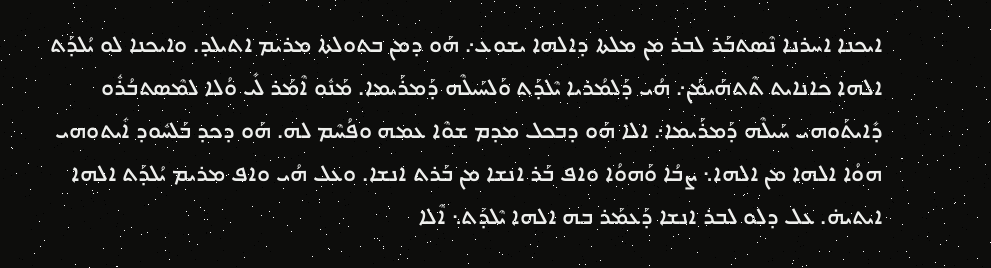ܐܝܟܢܐ ܐܚܪܢܐ ܢܶܣܬܒܰܪ ܠܒܪ ܡܢ ܡܠܬܐ ܕܐܠܗܐ ܝܫܘܥ܇ ܗܰܘ ܕܡܢ ܒܬܘܠܬܐ ܡܪܝܡ ܐܬܝܠܕ. ܘܐܝܟܢܐ ܠܘ ܝܳܠܕܰܬ ܐܠܗܐ ܟܐܢܐܝܬ ܬܶܬܗܰܝܡܰܢ܇ ܗܳܝ ܕܰܠܡܳܪܝܐ ܝܶܠܕܰܬ ܘܰܠܚܰܝܠܶܗ ܕܰܡܪܰܝܡܐ. ܡܰܢܽܘ ܐܶܡܰܪ ܠܺܝ ܘܳܠܐ ܠܡܶܣܬܒܳܪܽܘ ܕܺܐܝܬܰܘܗܝ ܚܰܝܠܶܗ ܕܰܡܪܰܝܡܐ܇ ܐܠܐ ܗܰܘ ܕܒܟܠ ܡܕܡ ܫܘܶܐ ܥܡܗ ܘܦܳܚܶܡ ܠܗ. ܗܰܘ ܕܟܕ ܒܰܠܚܽܘܕ ܐܺܝܬܘܗܝ ܗܘܳܐ ܐܠܗܐ ܡܢ ܐܠܗܐ܆ ܨܒܳܐ ܘܰܗܘܳܐ ܘܐܦ ܒܰܪ ܐܢܫܐ ܡܢ ܒܰܪܬ ܐܢܫܐ. ܘܥܠ ܗܳܝ ܘܐܦ ܡܪܝܡ ܝܳܠܕܰܬ ܐܠܗܐ ܐܝܬܝܗ̇. ܥܠ ܕܠܘ ܠܒܪ ܐܢܫܐ ܕܰܥܡܰܪ ܒܗ ܐܠܗܐ ܝܶܠܕܰܬ܆ ܐܶܠܐ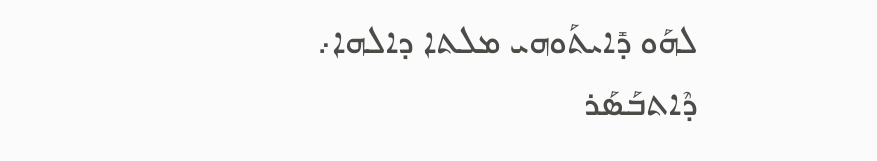ܠܗܰܘ ܕܺܐܝܬܰܘܗܝ ܡܠܬܐ ܕܐܠܗܐ܇ ܕܶܐܬܒܰܣܰܪ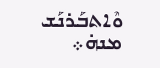ܘܶܐܬܒܰܪܢܰܫ ܡܢܗ̇܀